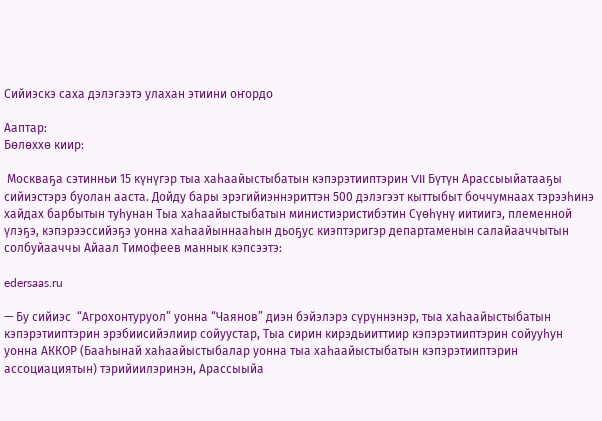Сийиэскэ саха дэлэгээтэ улахан этиини оҥордо

Ааптар:
Бөлөххө киир:

 Москваҕа сэтинньи 15 күнүгэр тыа хаһаайыстыбатын кэпэрэтииптэрин VII Бүтүн Арассыыйатааҕы сийиэстэрэ буолан ааста. Дойду бары эрэгийиэннэриттэн 500 дэлэгээт кыттыбыт боччумнаах тэрээһинэ хайдах барбытын туһунан Тыа хаһаайыстыбатын министиэристибэтин Сүөһүнү иитиигэ, племенной үлэҕэ, кэпэрээссийэҕэ уонна хаһаайыннааһын дьоҕус киэптэригэр департаменын салайааччытын солбуйааччы Айаал Тимофеев маннык кэпсээтэ:

edersaas.ru

— Бу сийиэс  “Агрохонтуруол” уонна “Чаянов” диэн бэйэлэрэ сүрүннэнэр, тыа хаһаайыстыбатын кэпэрэтииптэрин эрэбиисийэлиир сойуустар, Тыа сирин кирэдьииттиир кэпэрэтииптэрин сойууһун уонна АККОР (Бааһынай хаһаайыстыбалар уонна тыа хаһаайыстыбатын кэпэрэтииптэрин ассоциациятын) тэрийиилэринэн, Арассыыйа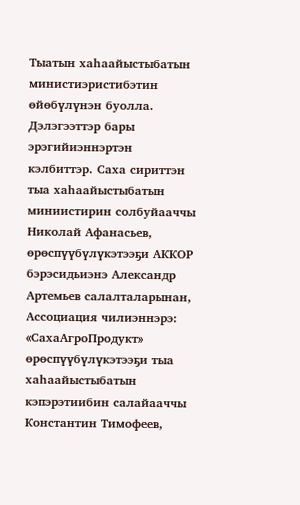Тыатын хаһаайыстыбатын  министиэристибэтин өйөбүлүнэн буолла.  Дэлэгээттэр бары эрэгийиэннэртэн  кэлбиттэр. Саха сириттэн тыа хаһаайыстыбатын миниистирин солбуйааччы Николай Афанасьев, өрөспүүбүлүкэтээҕи АККОР бэрэсидьиэнэ Александр Артемьев салалталарынан, Ассоциация чилиэннэрэ: «СахаАгроПродукт» өрөспүүбүлүкэтээҕи тыа хаһаайыстыбатын кэпэрэтиибин салайааччы Константин Тимофеев,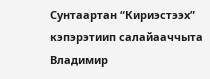Сунтаартан “Кириэстээх” кэпэрэтиип салайааччыта Владимир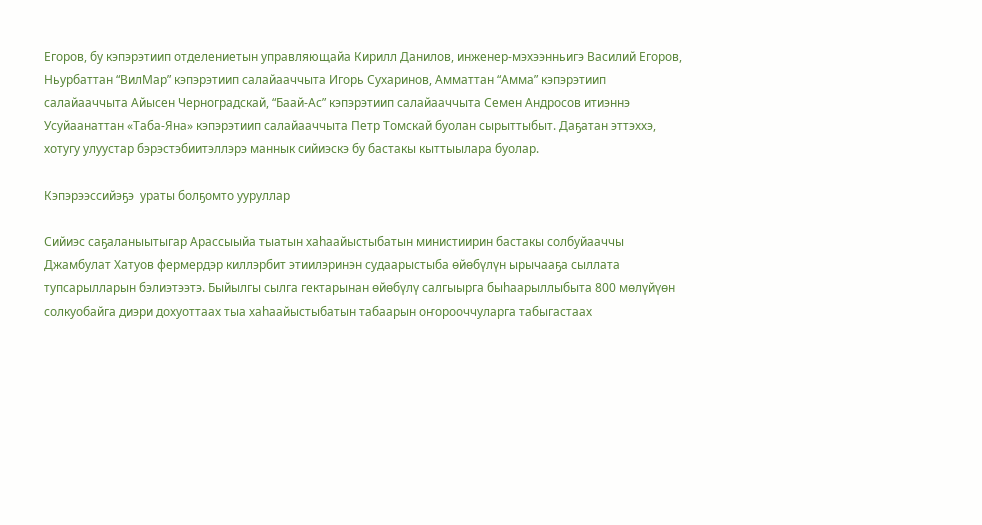Егоров, бу кэпэрэтиип отделениетын управляющайа Кирилл Данилов, инженер-мэхээнньигэ Василий Егоров, Ньурбаттан “ВилМар” кэпэрэтиип салайааччыта Игорь Сухаринов, Амматтан “Амма” кэпэрэтиип салайааччыта Айысен Черноградскай, “Баай-Ас” кэпэрэтиип салайааччыта Семен Андросов итиэннэ Усуйаанаттан «Таба-Яна» кэпэрэтиип салайааччыта Петр Томскай буолан сырыттыбыт. Даҕатан эттэххэ, хотугу улуустар бэрэстэбиитэллэрэ маннык сийиэскэ бу бастакы кыттыылара буолар.

Кэпэрээссийэҕэ  ураты болҕомто ууруллар

Сийиэс саҕаланыытыгар Арассыыйа тыатын хаһаайыстыбатын министиирин бастакы солбуйааччы Джамбулат Хатуов фермердэр киллэрбит этиилэринэн судаарыстыба өйөбүлүн ырычааҕа сыллата тупсарылларын бэлиэтээтэ. Быйылгы сылга гектарынан өйөбүлү салгыырга быһаарыллыбыта 800 мөлүйүөн солкуобайга диэри дохуоттаах тыа хаһаайыстыбатын табаарын оҥорооччуларга табыгастаах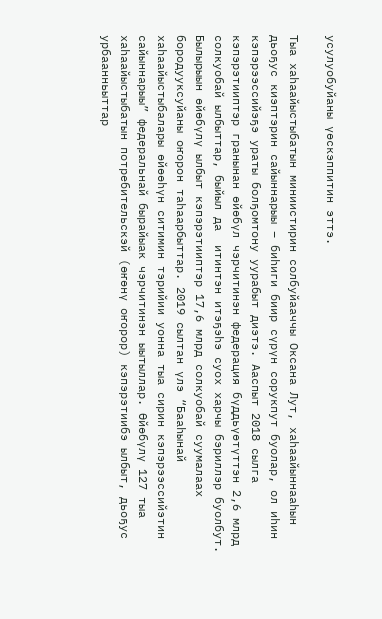усулуобуйаны үөскэппитин эттэ.

Тыа хаһаайыстыбатын миниистирин солбуйааччы Оксана Лут, хаһаайыннааһын дьоҕус киэптэрин сайыннарыы – биһиги биир сүрүн сорукпут буолар, ол иһин кэпэрээссийэҕэ ураты болҕомтону уурабыт диэтэ. Ааспыт 2018 сылга кэпэрэтииптэр гранынан өйөбүл чэрчитинэн федерация бүддьүөтүттэн 2,6 млрд солкуобай ылбыттар, быйыл да  итинтэн итэҕэһэ суох харчы бэриллэр буолбут. Былырыын өйөбүлү ылбыт кэпэрэтииптэр 17,6 млрд солкуобай суумалаах бородууксуйаны оҥорон таһаарбыттар. 2019 сылтан үлэ “Бааһынай хаһаайыстыбалары өйөөһүн ситимин тэрийии уонна тыа сирин кэпэрээссийэтин сайыннарыы” федеральнай бырайыак чэрчитинэн ыытыллар. Өйөбүлү 127 тыа хаһаайыстыбатын потребительскэй (өҥөнү оҥорор) кэпэрэтиибэ ылбыт, дьоҕус урбаанньыттар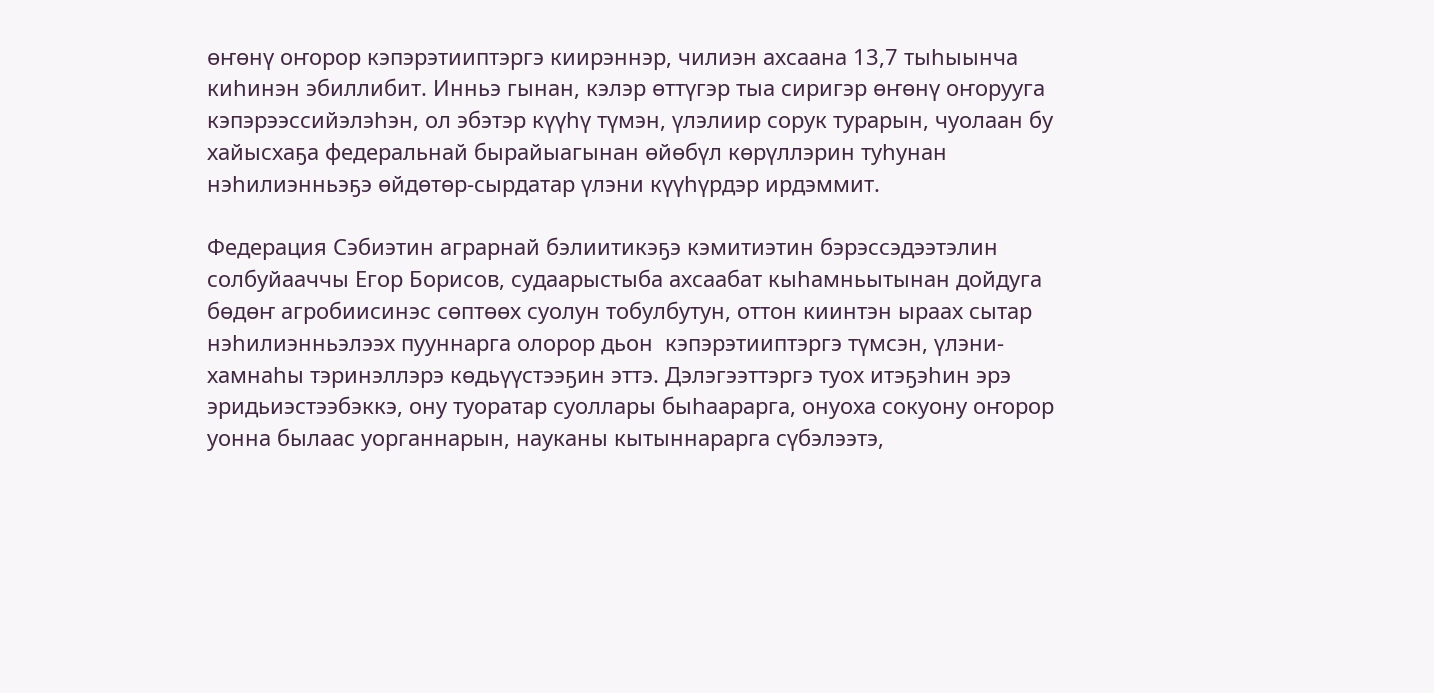өҥөнү оҥорор кэпэрэтииптэргэ киирэннэр, чилиэн ахсаана 13,7 тыһыынча киһинэн эбиллибит. Инньэ гынан, кэлэр өттүгэр тыа сиригэр өҥөнү оҥорууга кэпэрээссийэлэһэн, ол эбэтэр күүһү түмэн, үлэлиир сорук турарын, чуолаан бу хайысхаҕа федеральнай бырайыагынан өйөбүл көрүллэрин туһунан нэһилиэнньэҕэ өйдөтөр-сырдатар үлэни күүһүрдэр ирдэммит.

Федерация Сэбиэтин аграрнай бэлиитикэҕэ кэмитиэтин бэрэссэдээтэлин солбуйааччы Егор Борисов, судаарыстыба ахсаабат кыһамньытынан дойдуга бөдөҥ агробиисинэс сөптөөх суолун тобулбутун, оттон киинтэн ыраах сытар нэһилиэнньэлээх пууннарга олорор дьон  кэпэрэтииптэргэ түмсэн, үлэни-хамнаһы тэринэллэрэ көдьүүстээҕин эттэ. Дэлэгээттэргэ туох итэҕэһин эрэ эридьиэстээбэккэ, ону туоратар суоллары быһаарарга, онуоха сокуону оҥорор уонна былаас уорганнарын, науканы кытыннарарга сүбэлээтэ,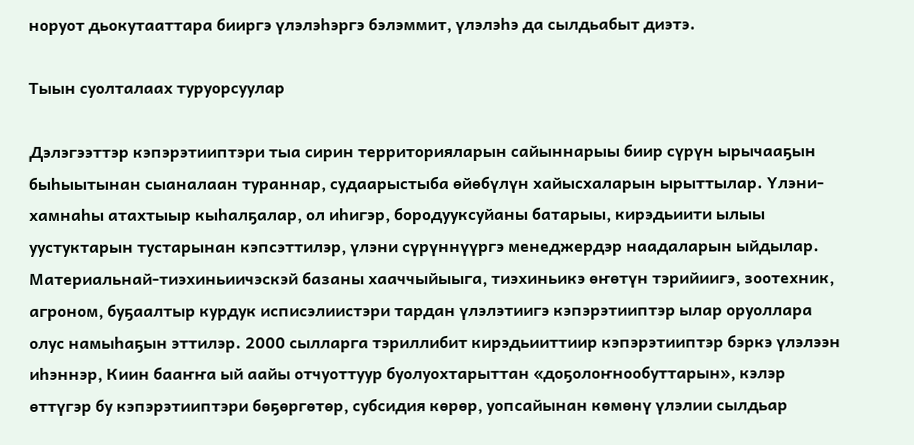норуот дьокутааттара бииргэ үлэлэһэргэ бэлэммит, үлэлэһэ да сылдьабыт диэтэ.

Тыын суолталаах туруорсуулар

Дэлэгээттэр кэпэрэтииптэри тыа сирин территорияларын сайыннарыы биир сүрүн ырычааҕын быһыытынан сыаналаан тураннар, судаарыстыба өйөбүлүн хайысхаларын ырыттылар. Үлэни-хамнаһы атахтыыр кыһалҕалар, ол иһигэр, бородууксуйаны батарыы, кирэдьиити ылыы уустуктарын тустарынан кэпсэттилэр, үлэни сүрүннүүргэ менеджердэр наадаларын ыйдылар.   Материальнай-тиэхиньиичэскэй базаны хааччыйыыга, тиэхиньикэ өҥөтүн тэрийиигэ, зоотехник, агроном, буҕаалтыр курдук исписэлиистэри тардан үлэлэтиигэ кэпэрэтииптэр ылар оруоллара олус намыһаҕын эттилэр. 2000 сылларга тэриллибит кирэдьииттиир кэпэрэтииптэр бэркэ үлэлээн иһэннэр, Киин бааҥҥа ый аайы отчуоттуур буолуохтарыттан «доҕолоҥнообуттарын», кэлэр өттүгэр бу кэпэрэтииптэри бөҕөргөтөр, субсидия көрөр, уопсайынан көмөнү үлэлии сылдьар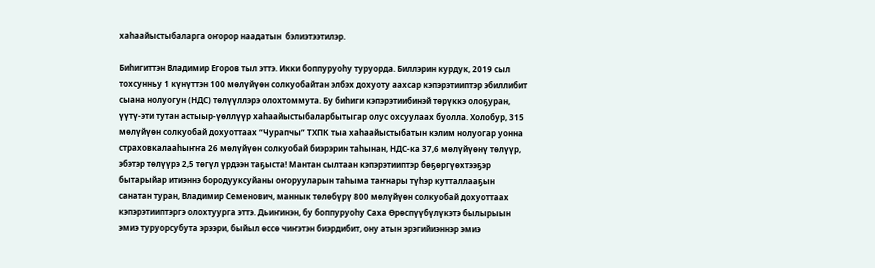хаһаайыстыбаларга оҥорор наадатын  бэлиэтээтилэр.

Биһигиттэн Владимир Егоров тыл эттэ. Икки боппуруоһу туруорда. Биллэрин курдук, 2019 сыл тохсунньу 1 күнүттэн 100 мөлүйүөн солкуобайтан элбэх дохуоту аахсар кэпэрэтииптэр эбиллибит сыана нолуогун (НДС) төлүүллэрэ олохтоммута. Бу биһиги кэпэрэтиибинэй төрүккэ олоҕуран, үүтү-эти тутан астыыр-үөллүүр хаһаайыстыбаларбытыгар олус охсуулаах буолла. Холобур, 315 мөлүйүөн солкуобай дохуоттаах “Чурапчы” ТХПК тыа хаһаайыстыбатын кэлим нолуогар уонна страховкалааһыҥҥа 26 мөлүйүөн солкуобай биэрэрин таһынан, НДС-ка 37,6 мөлүйүөнү төлүүр, эбэтэр төлүүрэ 2,5 төгүл үрдээн таҕыста! Мантан сылтаан кэпэрэтииптэр бөҕөргүөхтээҕэр бытарыйар итиэннэ бородууксуйаны оҥорууларын таһыма таҥнары түһэр кутталлааҕын санатан туран, Владимир Семенович, маннык төлөбүрү 800 мөлүйүөн солкуобай дохуоттаах кэпэрэтииптэргэ олохтуурга эттэ. Дьиҥинэн, бу боппуруоһу Саха Өрөспүүбүлүкэтэ былырыын эмиэ туруорсубута эрээри, быйыл өссө чиҥэтэн биэрдибит, ону атын эрэгийиэннэр эмиэ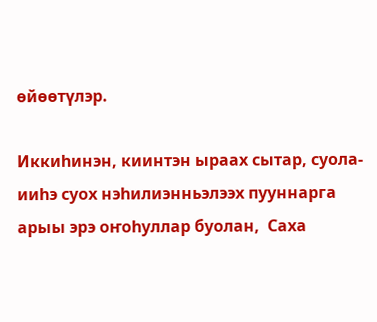өйөөтүлэр.

Иккиһинэн, киинтэн ыраах сытар, суола-ииһэ суох нэһилиэнньэлээх пууннарга арыы эрэ оҥоһуллар буолан,  Саха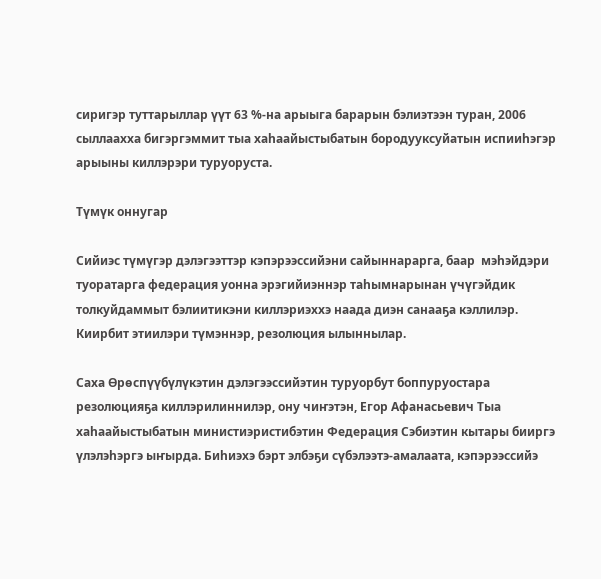сиригэр туттарыллар үүт 63 %-на арыыга барарын бэлиэтээн туран, 2006 сыллаахха бигэргэммит тыа хаһаайыстыбатын бородууксуйатын испииһэгэр арыыны киллэрэри туруоруста.

Түмүк оннугар

Сийиэс түмүгэр дэлэгээттэр кэпэрээссийэни сайыннарарга, баар  мэһэйдэри туоратарга федерация уонна эрэгийиэннэр таһымнарынан үчүгэйдик толкуйдаммыт бэлиитикэни киллэриэххэ наада диэн санааҕа кэллилэр. Киирбит этиилэри түмэннэр, резолюция ылыннылар.

Саха Өрөспүүбүлүкэтин дэлэгээссийэтин туруорбут боппуруостара резолюцияҕа киллэрилиннилэр, ону чиҥэтэн, Егор Афанасьевич Тыа хаһаайыстыбатын министиэристибэтин Федерация Сэбиэтин кытары бииргэ үлэлэһэргэ ыҥырда. Биһиэхэ бэрт элбэҕи сүбэлээтэ-амалаата, кэпэрээссийэ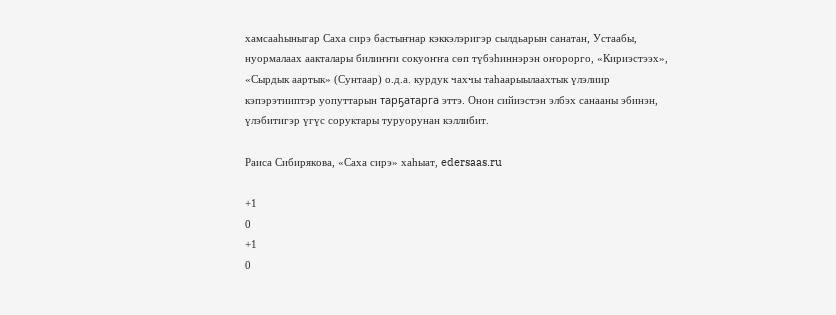хамсааһыныгар Саха сирэ бастыҥнар кэккэлэригэр сылдьарын санатан, Устаабы, нуормалаах аакталары билиҥҥи сокуоҥҥа сөп түбэһиннэрэн оҥорорго, «Кириэстээх», «Сырдык аартык» (Сунтаар) о.д.а. курдук чахчы таһаарыылаахтык үлэлиир кэпэрэтииптэр уопуттарын тарҕатарга эттэ. Онон сийиэстэн элбэх санааны эбинэн, үлэбитигэр үгүс соруктары туруорунан кэллибит.

Раиса Сибирякова, «Саха сирэ» хаһыат, edersaas.ru

+1
0
+1
0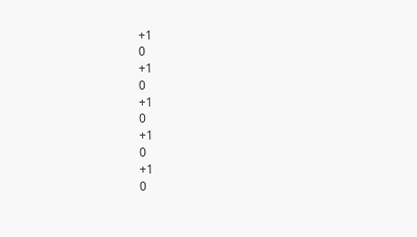+1
0
+1
0
+1
0
+1
0
+1
0